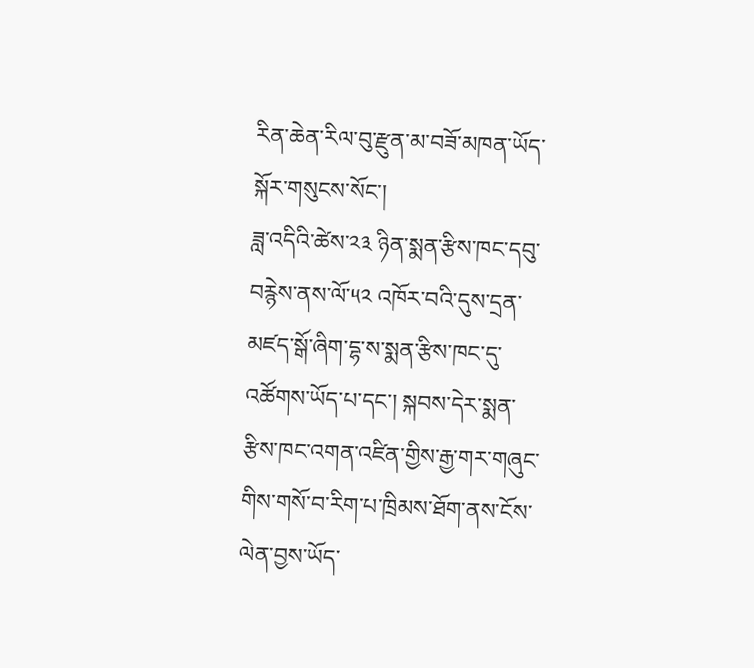རིན་ཆེན་རིལ་བུ་རྫུན་མ་བཟོ་མཁན་ཡོད་སྐོར་གསུངས་སོང་།
ཟླ་འདིའི་ཚེས་༢༣ ཉིན་སྨན་རྩིས་ཁང་དབུ་བརྙེས་ནས་ལོ་༥༢ འཁོར་བའི་དུས་དྲན་མཛད་སྒོ་ཞིག་དྷ་ས་སྨན་རྩིས་ཁང་དུ་འཚོགས་ཡོད་པ་དང་། སྐབས་དེར་སྨན་རྩིས་ཁང་འགན་འཛིན་གྱིས་རྒྱ་གར་གཞུང་གིས་གསོ་བ་རིག་པ་ཁྲིམས་ཐོག་ནས་ངོས་ལེན་བྱས་ཡོད་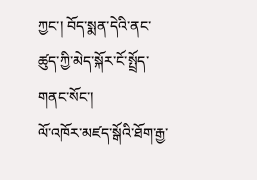ཀྱང་། བོད་སྨན་དེའི་ནང་ཚུད་ཀྱི་མེད་སྐོར་ངོ་སྤྲོད་གནང་སོང་།
ལོ་འཁོར་མཛད་སྒོའི་ཐོག་རྒྱ་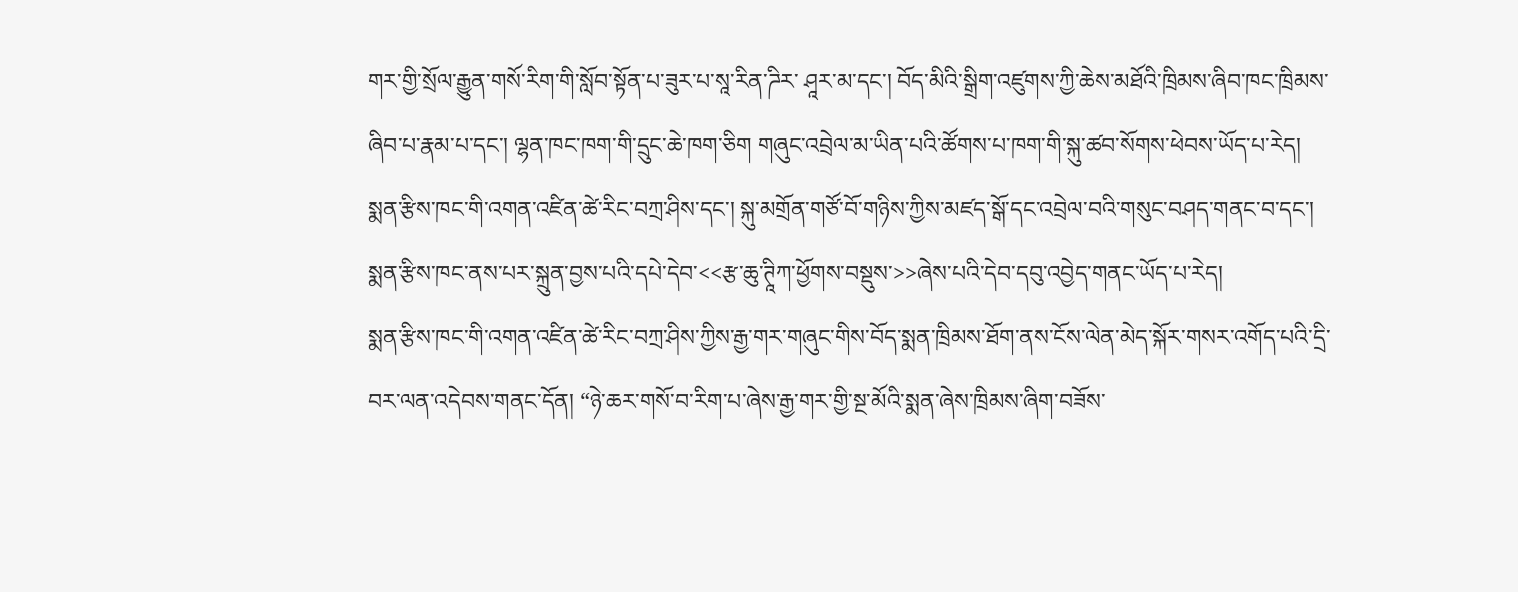གར་གྱི་སྲོལ་རྒྱུན་གསོ་རིག་གི་སློབ་སྟོན་པ་ཟུར་པ་སཱ་རིན་ཌིར་ ཤཱར་མ་དང་། བོད་མིའི་སྒྲིག་འཛུགས་ཀྱི་ཆེས་མཐོའི་ཁྲིམས་ཞིབ་ཁང་ཁྲིམས་ཞིབ་པ་རྣམ་པ་དང་། ལྷན་ཁང་ཁག་གི་དྲུང་ཆེ་ཁག་ཅིག གཞུང་འབྲེལ་མ་ཡིན་པའི་ཚོགས་པ་ཁག་གི་སྐུ་ཚབ་སོགས་ཕེབས་ཡོད་པ་རེད།
སྨན་རྩིས་ཁང་གི་འགན་འཛིན་ཚེ་རིང་བཀྲ་ཤིས་དང་། སྐུ་མགྲོན་གཙོ་བོ་གཉིས་ཀྱིས་མཛད་སྒོ་དང་འབྲེལ་བའི་གསུང་བཤད་གནང་བ་དང་། སྨན་རྩིས་ཁང་ནས་པར་སྐྲུན་བྱས་པའི་དཔེ་དེབ་<<རྩ་ཆུ་ཊཱིཀ་ཕྱོགས་བསྡུས་>>ཞེས་པའི་དེབ་དབུ་འབྱེད་གནང་ཡོད་པ་རེད།
སྨན་རྩིས་ཁང་གི་འགན་འཛིན་ཚེ་རིང་བཀྲ་ཤིས་ཀྱིས་རྒྱ་གར་གཞུང་གིས་བོད་སྨན་ཁྲིམས་ཐོག་ནས་ངོས་ལེན་མེད་སྐོར་གསར་འགོད་པའི་དྲི་བར་ལན་འདེབས་གནང་དོན། “ཉེ་ཆར་གསོ་བ་རིག་པ་ཞེས་རྒྱ་གར་གྱི་སྔ་མོའི་སྨན་ཞེས་ཁྲིམས་ཞིག་བཟོས་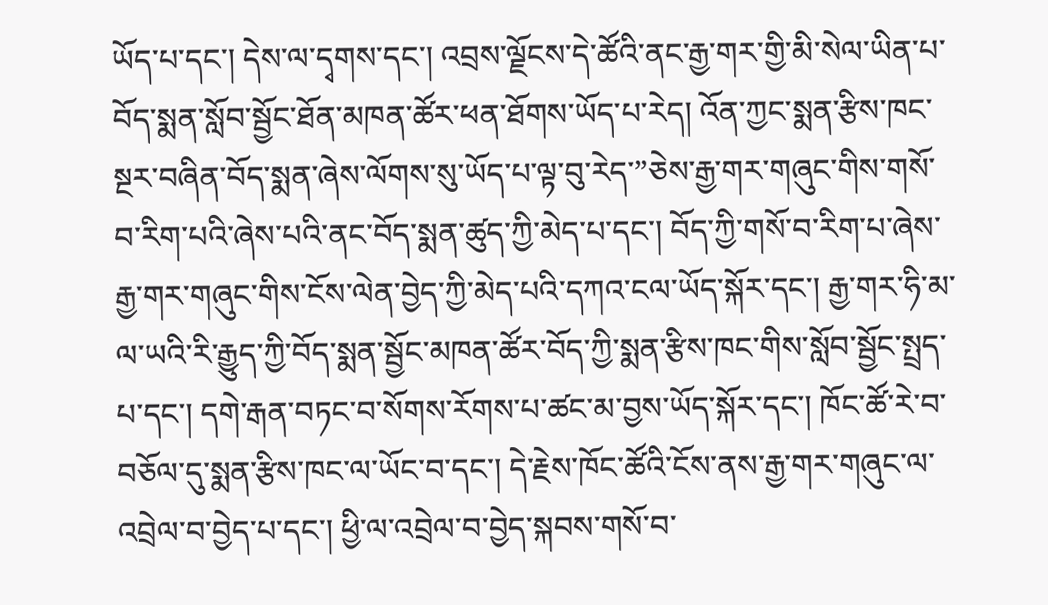ཡོད་པ་དང་། དེས་ལ་དྭགས་དང་། འབྲས་ལྗོངས་དེ་ཚོའི་ནང་རྒྱ་གར་གྱི་མི་སེལ་ཡིན་པ་བོད་སྨན་སློབ་སྦྱོང་ཐོན་མཁན་ཚོར་ཕན་ཐོགས་ཡོད་པ་རེད། འོན་ཀྱང་སྨན་རྩིས་ཁང་སྔར་བཞིན་བོད་སྨན་ཞེས་ལོགས་སུ་ཡོད་པ་ལྟ་བུ་རེད་”ཅེས་རྒྱ་གར་གཞུང་གིས་གསོ་བ་རིག་པའི་ཞེས་པའི་ནང་བོད་སྨན་ཚུད་ཀྱི་མེད་པ་དང་། བོད་ཀྱི་གསོ་བ་རིག་པ་ཞེས་རྒྱ་གར་གཞུང་གིས་ངོས་ལེན་བྱེད་ཀྱི་མེད་པའི་དཀའ་ངལ་ཡོད་སྐོར་དང་། རྒྱ་གར་ཧི་མ་ལ་ཡའི་རི་རྒྱུད་ཀྱི་བོད་སྨན་སྦྱོང་མཁན་ཚོར་བོད་ཀྱི་སྨན་རྩིས་ཁང་གིས་སློབ་སྦྱོང་སྤྲད་པ་དང་། དགེ་རྒན་བཏང་བ་སོགས་རོགས་པ་ཚང་མ་བྱས་ཡོད་སྐོར་དང་། ཁོང་ཚོ་རེ་བ་བཅོལ་དུ་སྨན་རྩིས་ཁང་ལ་ཡོང་བ་དང་། དེ་རྗེས་ཁོང་ཚོའི་ངོས་ནས་རྒྱ་གར་གཞུང་ལ་འབྲེལ་བ་བྱེད་པ་དང་། ཕྱི་ལ་འབྲེལ་བ་བྱེད་སྐབས་གསོ་བ་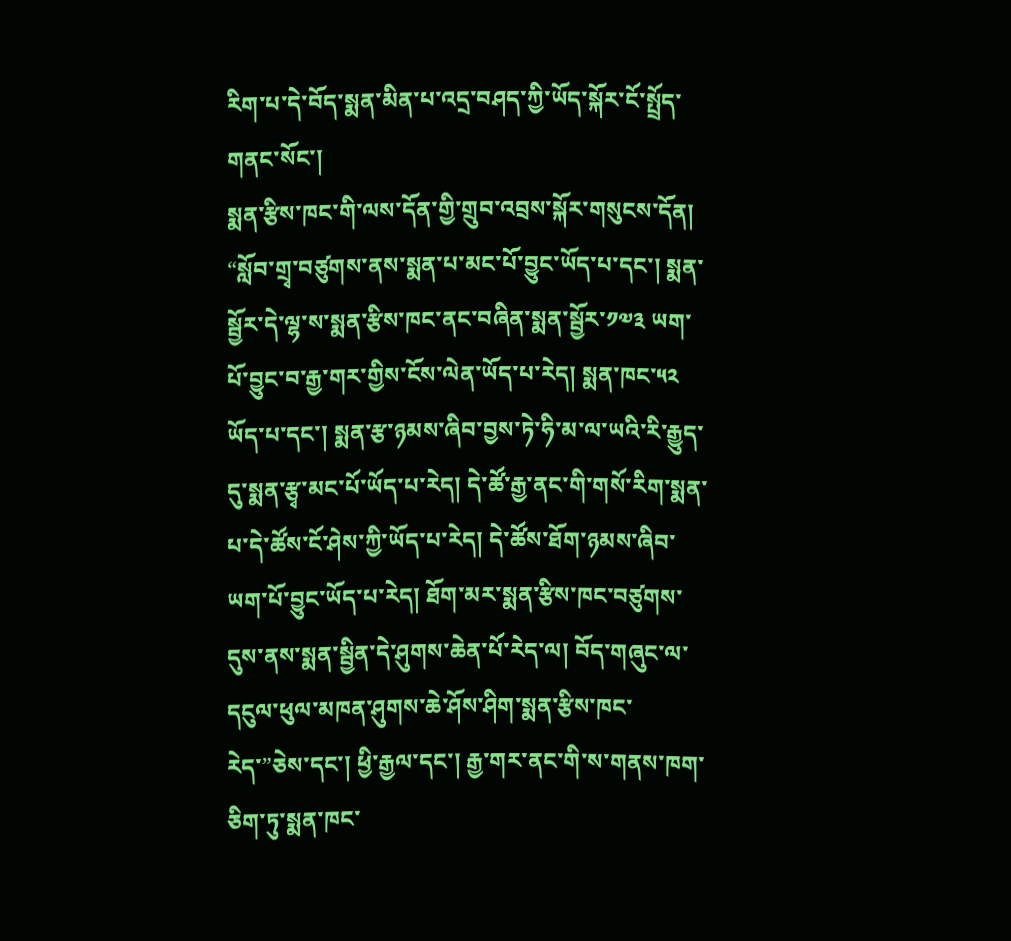རིག་པ་དེ་བོད་སྨན་མིན་པ་འདྲ་བཤད་ཀྱི་ཡོད་སྐོར་ངོ་སྤྲོད་གནང་སོང་།
སྨན་རྩིས་ཁང་གི་ལས་དོན་གྱི་གྲུབ་འབྲས་སྐོར་གསུངས་དོན། “སློབ་གྲྭ་བཙུགས་ནས་སྨན་པ་མང་པོ་བྱུང་ཡོད་པ་དང་། སྨན་སྦྱོར་དེ་ལྷ་ས་སྨན་རྩིས་ཁང་ནང་བཞིན་སྨན་སྦྱོར་༡༧༣ ཡག་པོ་བྱུང་བ་རྒྱ་གར་གྱིས་ངོས་ལེན་ཡོད་པ་རེད། སྨན་ཁང་༥༢ ཡོད་པ་དང་། སྨན་རྩ་ཉམས་ཞིབ་བྱས་ཏེ་ཧི་མ་ལ་ཡའི་རི་རྒྱུད་དུ་སྨན་རྩྭ་མང་པོ་ཡོད་པ་རེད། དེ་ཚོ་རྒྱ་ནང་གི་གསོ་རིག་སྨན་པ་དེ་ཚོས་ངོ་ཤེས་ཀྱི་ཡོད་པ་རེད། དེ་ཚོས་ཐོག་ཉམས་ཞིབ་ཡག་པོ་བྱུང་ཡོད་པ་རེད། ཐོག་མར་སྨན་རྩིས་ཁང་བཙུགས་དུས་ནས་སྨན་སྦྱིན་དེ་ཤུགས་ཆེན་པོ་རེད་ལ། བོད་གཞུང་ལ་དངུལ་ཕུལ་མཁན་ཤུགས་ཆེ་ཤོས་ཤིག་སྨན་རྩིས་ཁང་རེད་”ཅེས་དང་། ཕྱི་རྒྱལ་དང་། རྒྱ་གར་ནང་གི་ས་གནས་ཁག་ཅིག་ཏུ་སྨན་ཁང་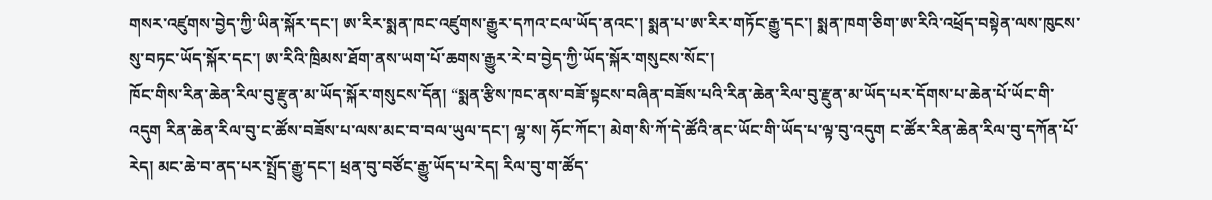གསར་འཛུགས་བྱེད་ཀྱི་ཡིན་སྐོར་དང་། ཨ་རིར་སྨན་ཁང་འཛུགས་རྒྱུར་དཀའ་ངལ་ཡོད་ནའང་། སྨན་པ་ཨ་རིར་གཏོང་རྒྱུ་དང་། སྨན་ཁག་ཅིག་ཨ་རིའི་འཕྲོད་བསྟེན་ལས་ཁུངས་སུ་བཏང་ཡོད་སྐོར་དང་། ཨ་རིའི་ཁྲིམས་ཐོག་ནས་ཡག་པོ་ཆགས་རྒྱུར་རེ་བ་བྱེད་ཀྱི་ཡོད་སྐོར་གསུངས་སོང་།
ཁོང་གིས་རིན་ཆེན་རིལ་བུ་རྫུན་མ་ཡོད་སྐོར་གསུངས་དོན། “སྨན་རྩིས་ཁང་ནས་བཟོ་སྟངས་བཞིན་བཟོས་པའི་རིན་ཆེན་རིལ་བུ་རྫུན་མ་ཡོད་པར་དོགས་པ་ཆེན་པོ་ཡོང་གི་འདུག རིན་ཆེན་རིལ་བུ་ང་ཚོས་བཟོས་པ་ལས་མང་བ་བལ་ཡུལ་དང་། ལྷ་ས། ཧོང་ཀོང་། མེག་སི་ཀོ་དེ་ཚོའི་ནང་ཡོང་གི་ཡོད་པ་ལྟ་བུ་འདུག ང་ཚོར་རིན་ཆེན་རིལ་བུ་དཀོན་པོ་རེད། མང་ཆེ་བ་ནད་པར་སྤྲོད་རྒྱུ་དང་། ཕྲན་བུ་བཙོང་རྒྱུ་ཡོད་པ་རེད། རིལ་བུ་ག་ཚོད་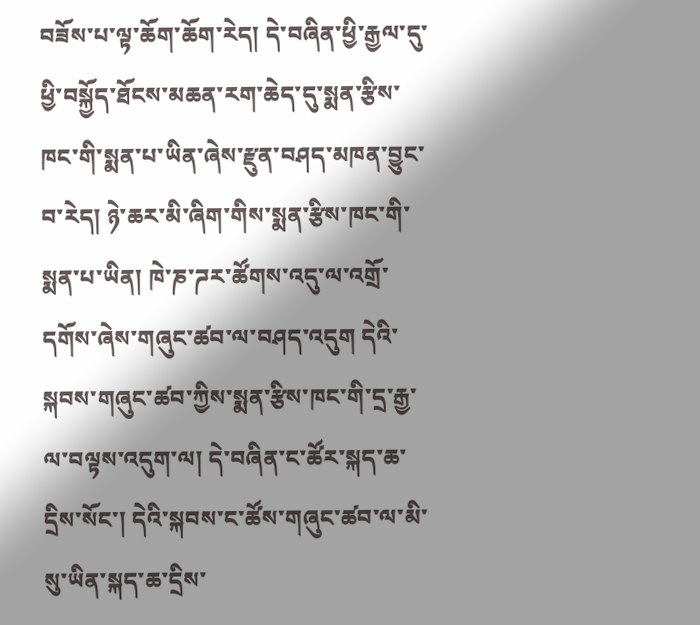བཟོས་པ་ལྟ་ཆོག་ཆོག་རེད། དེ་བཞིན་ཕྱི་རྒྱལ་དུ་ཕྱི་བསྐྱོད་ཐོངས་མཆན་རག་ཆེད་དུ་སྨན་རྩིས་ཁང་གི་སྨན་པ་ཡིན་ཞེས་རྫུན་བཤད་མཁན་བྱུང་བ་རེད། ཉེ་ཆར་མི་ཞིག་གིས་སྨན་རྩིས་ཁང་གི་སྨན་པ་ཡིན། ཁེ་ཎ་ཌར་ཚོགས་འདུ་ལ་འགྲོ་དགོས་ཞེས་གཞུང་ཚབ་ལ་བཤད་འདུག དེའི་སྐབས་གཞུང་ཚབ་ཀྱིས་སྨན་རྩིས་ཁང་གི་དྲ་རྒྱ་ལ་བལྟས་འདུག་ལ། དེ་བཞིན་ང་ཚོར་སྐད་ཆ་དྲིས་སོང་། དེའི་སྐབས་ང་ཚོས་གཞུང་ཚབ་ལ་མི་སུ་ཡིན་སྐད་ཆ་དྲིས་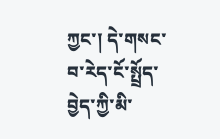ཀྱང་། དེ་གསང་བ་རེད་ངོ་སྤྲོད་བྱེད་ཀྱི་མི་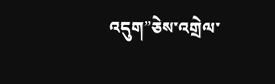འདུག”ཅེས་འགྲེལ་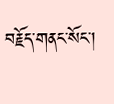བརྗོད་གནང་སོང་།